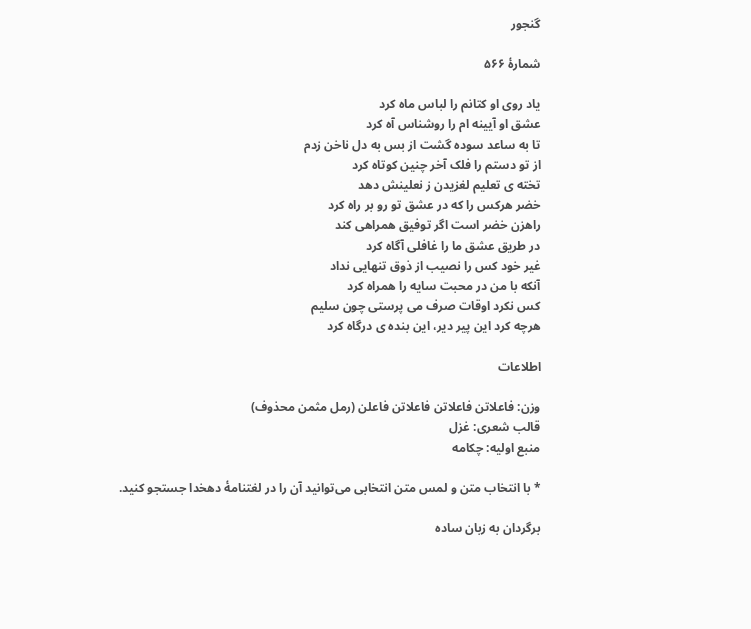گنجور

شمارهٔ ۵۶۶

یاد روی او کتانم را لباس ماه کرد
عشق او آیینه ام را روشناس آه کرد
تا به ساعد سوده گشت از بس به دل ناخن زدم
از تو دستم را فلک آخر چنین کوتاه کرد
تخته ی تعلیم لغزیدن ز نعلینش دهد
خضر هرکس را که در عشق تو رو بر راه کرد
راهزن خضر است اگر توفیق همراهی کند
در طریق عشق ما را غافلی آگاه کرد
غیر خود کس را نصیب از ذوق تنهایی نداد
آنکه با من در محبت سایه را همراه کرد
کس نکرد اوقات صرف می پرستی چون سلیم
هرچه کرد این پیر دیر، این بنده ی درگاه کرد

اطلاعات

وزن: فاعلاتن فاعلاتن فاعلاتن فاعلن (رمل مثمن محذوف)
قالب شعری: غزل
منبع اولیه: چکامه

* با انتخاب متن و لمس متن انتخابی می‌توانید آن را در لغتنامهٔ دهخدا جستجو کنید.

برگردان به زبان ساده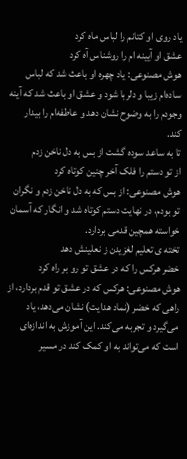یاد روی او کتانم را لباس ماه کرد
عشق او آیینه ام را روشناس آه کرد
هوش مصنوعی: یاد چهره او باعث شد که لباس ساده‌ام زیبا و دلربا شود و عشق او باعث شد که آینه وجودم را به وضوح نشان دهد و عاطفه‌ام را بیدار کند.
تا به ساعد سوده گشت از بس به دل ناخن زدم
از تو دستم را فلک آخر چنین کوتاه کرد
هوش مصنوعی: از بس که به دل ناخن زدم و نگران تو بودم، در نهایت دستم کوتاه شد و انگار که آسمان خواسته همچین قدمی بردارد.
تخته ی تعلیم لغزیدن ز نعلینش دهد
خضر هرکس را که در عشق تو رو بر راه کرد
هوش مصنوعی: هرکس که در عشق تو قدم بردارد، از راهی که خضر (نماد هدایت) نشان می‌دهد، یاد می‌گیرد و تجربه می‌کند. این آموزش به اندازه‌ای است که می‌تواند به او کمک کند در مسیر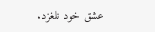عشق خود نلغزد.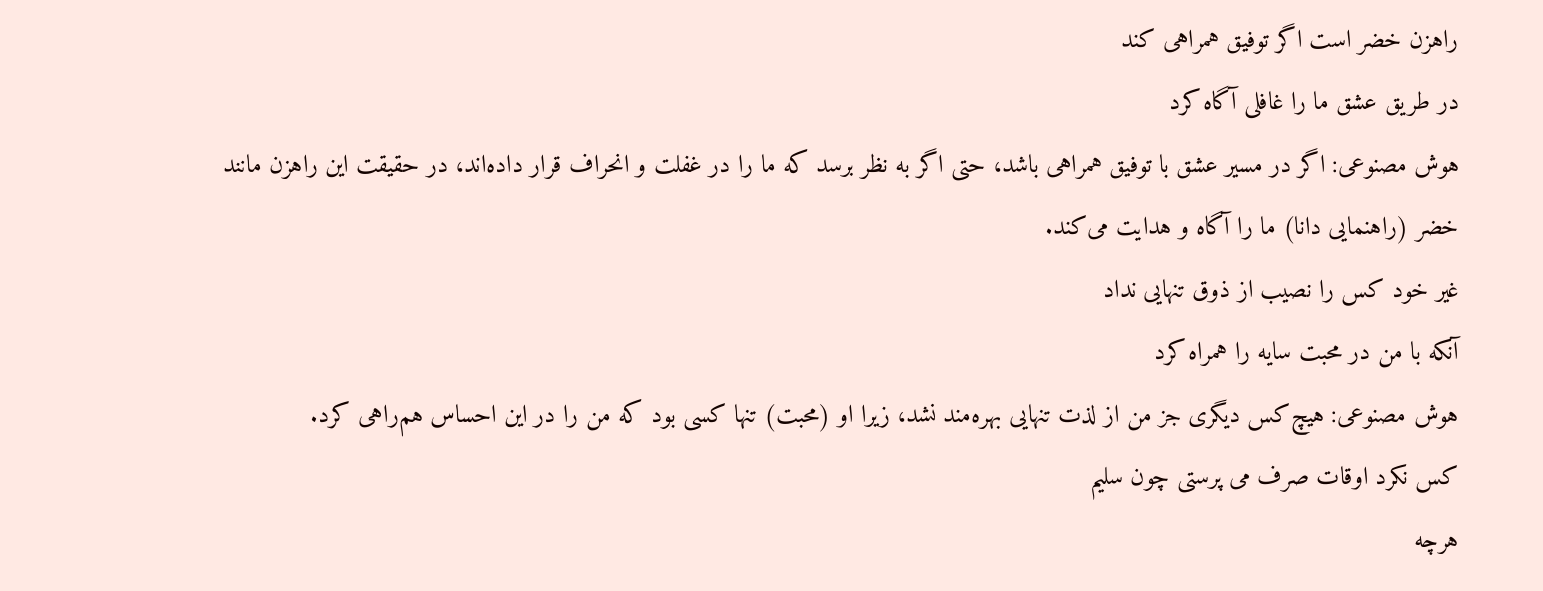راهزن خضر است اگر توفیق همراهی کند
در طریق عشق ما را غافلی آگاه کرد
هوش مصنوعی: اگر در مسیر عشق با توفیق همراهی باشد، حتی اگر به نظر برسد که ما را در غفلت و انحراف قرار داده‌اند، در حقیقت این راهزن مانند خضر (راهنمایی دانا) ما را آگاه و هدایت می‌کند.
غیر خود کس را نصیب از ذوق تنهایی نداد
آنکه با من در محبت سایه را همراه کرد
هوش مصنوعی: هیچ‌کس دیگری جز من از لذت تنهایی بهره‌مند نشد، زیرا او (محبت) تنها کسی بود که من را در این احساس هم‌راهی کرد.
کس نکرد اوقات صرف می پرستی چون سلیم
هرچه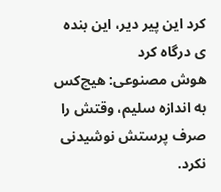کرد این پیر دیر، این بنده ی درگاه کرد
هوش مصنوعی: هیچ‌کس به اندازه سلیم، وقتش را صرف پرستش نوشیدنی نکرد.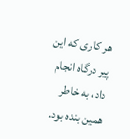هر کاری که این پیر درگاه انجام داد، به خاطر همین بنده بود.